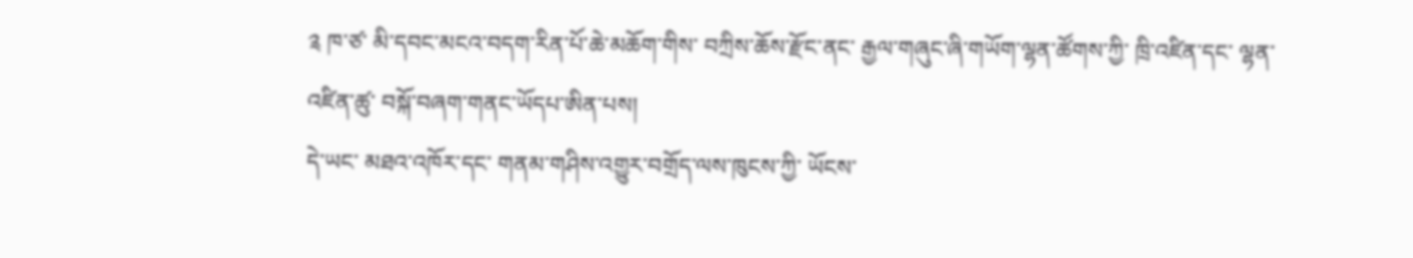༉ ཁ་ཙ་ མི་དབང་མངའ་བདག་རིན་པོ་ཆེ་མཆོག་གིས་ བཀྲིས་ཆོས་རྫོང་ནང་ རྒྱལ་གཞུང་ཞི་གཡོག་ལྷན་ཚོགས་ཀྱི་ ཁྲི་འཛིན་དང་ ལྷན་འཛིན་ཚུ་ བསྐོ་བཞག་གནང་ཡོདཔ་ཨིན་པས།
དེ་ཡང་ མཐའ་འཁོར་དང་ གནམ་གཤིས་འགྱུར་བགྲོད་ལས་ཁུངས་ཀྱི་ ཡོངས་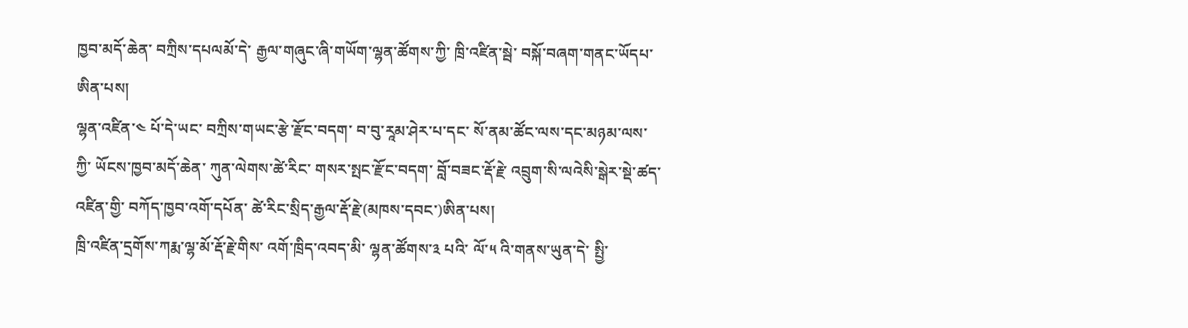ཁྱབ་མདོ་ཆེན་ བཀྲིས་དཔལམོ་དེ་ རྒྱལ་གཞུང་ཞི་གཡོག་ལྷན་ཚོགས་ཀྱི་ ཁྲི་འཛིན་སྦེ་ བསྐོ་བཞག་གནང་ཡོདཔ་ཨིན་པས།
ལྷན་འཛིན་༤ པོ་དེ་ཡང་ བཀྲིས་གཡང་རྩེ་རྫོང་བདག་ བ་བུ་རཱམ་ཤེར་པ་དང་ སོ་ནམ་ཚོང་ལས་དང་མཉམ་ལས་ཀྱི་ ཡོངས་ཁྱབ་མདོ་ཆེན་ ཀུན་ལེགས་ཚེ་རིང་ གསར་སྤང་རྫོང་བདག་ བློ་བཟང་རྡོ་རྗེ་ འབྲུག་སི་ལའེསི་སྒེར་སྡེ་ཚད་འཛིན་གྱི་ བཀོད་ཁྱབ་འགོ་དཔོན་ ཚེ་རིང་སྲིད་རྒྱལ་རྡོ་རྗེ་(མཁས་དབང་)ཨིན་པས།
ཁྲི་འཛིན་དྲགོས་ཀརྨ་ལྷ་མོ་རྡོ་རྗེ་གིས་ འགོ་ཁྲིད་འབད་མི་ ལྷན་ཚོགས་༣ པའི་ ལོ་༥ འི་གནས་ཡུན་དེ་ སྤྱི་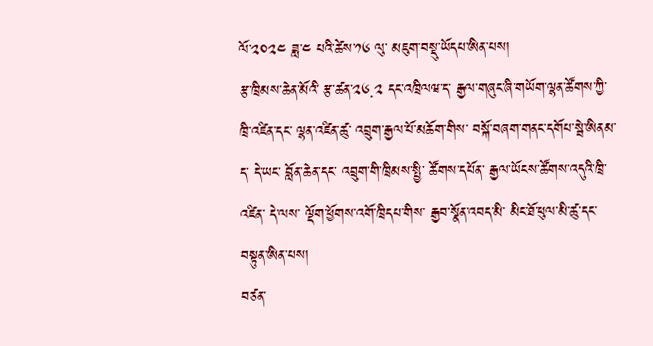ལོ་༢༠༢༤ ཟླ་༤ པའི་ཚེས་༡༦ ལུ་ མཇུག་བསྡུ་ཡོདཔ་ཨིན་པས།
རྩ་ཁྲིམས་ཆེན་མོའི་ རྩ་ཚན་༢༦.༢ དང་འཁྲིལཝ་ད་ རྒྱལ་གཞུང་ཞི་གཡོག་ལྷན་ཚོགས་ཀྱི་ ཁྲི་འཛིན་དང་ ལྷན་འཛིན་ཚུ་ འབྲུག་རྒྱལ་པོ་མཆོག་གིས་ བསྐོ་བཞག་གནང་དགོཔ་སྦེ་ཨིནམ་ད་ དེ་ཡང་ བློན་ཆེན་དང་ འབྲུག་གི་ཁྲིམས་སྤྱི་ ཚོགས་དཔོན་ རྒྱལ་ཡོངས་ཚོགས་འདུའི་ཁྲི་འཛིན་ དེ་ལས་ ལྡོག་ཕྱོགས་འགོ་ཁྲིདཔ་གིས་ རྒྱབ་སྣོན་འབད་མི་ མིང་ཐོ་ཕུལ་མི་ཚུ་དང་བསྟུན་ཨིན་པས།
བཙན་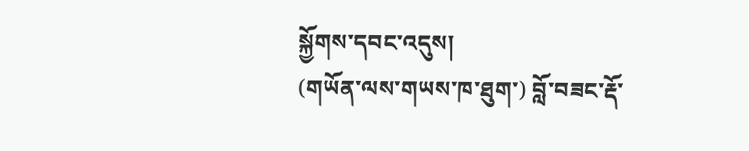སྐྱོགས་དབང་འདུས།
(གཡོན་ལས་གཡས་ཁ་ཐུག་) བློ་བཟང་རྡོ་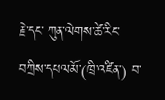རྗེ་དང་ ཀུན་ལེགས་ཚེ་རིང་ བཀྲིས་དཔལམོ་(ཁྲི་འཛིན་) བ་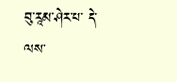བུ་རཱམ་ཤེར་པ་ དེ་ལས་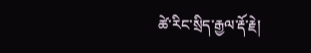ཚེ་རིང་སྲིད་རྒྱལ་རྡོ་རྗེ།